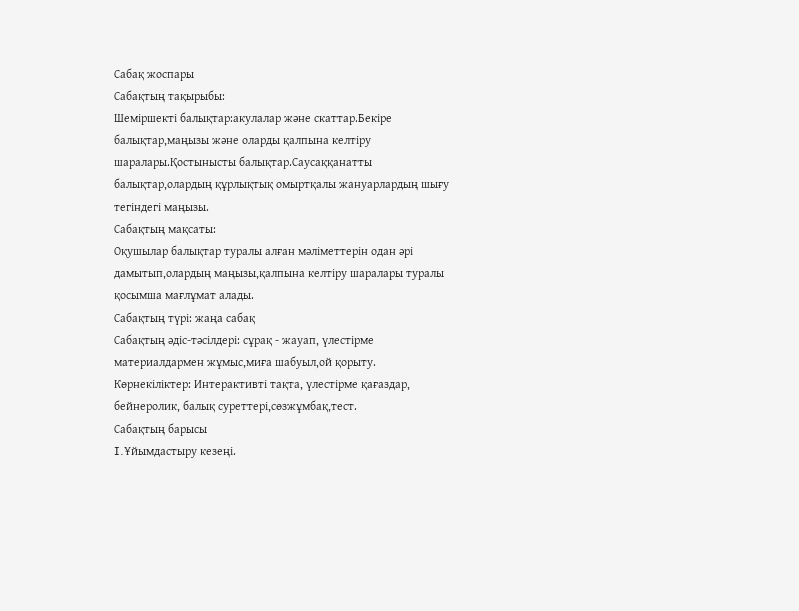Сабақ жоспары
Сабақтың тақырыбы:
Шеміршекті балықтар:акулалар және скаттар.Бекіре балықтар,маңызы және оларды қалпына келтіру шаралары.Қостынысты балықтар.Саусаққанатты балықтар,олардың құрлықтық омыртқалы жануарлардың шығу тегіндегі маңызы.
Сабақтың мақсаты:
Оқушылар балықтар туралы алған мәліметтерін одан әрі дамытып,олардың маңызы,қалпына келтіру шаралары туралы қосымша мағлұмат алады.
Сабақтың түрі: жаңа сабақ
Сабақтың әдіс-тәсілдері: сұрақ - жауап, үлестірме материалдармен жұмыс,миға шабуыл,ой қорыту.
Көрнекіліктер: Интерактивті тақта, үлестірме қағаздар, бейнеролик, балық суреттері,сөзжұмбақ,тест.
Сабақтың барысы
I.Ұйымдастыру кезеңі.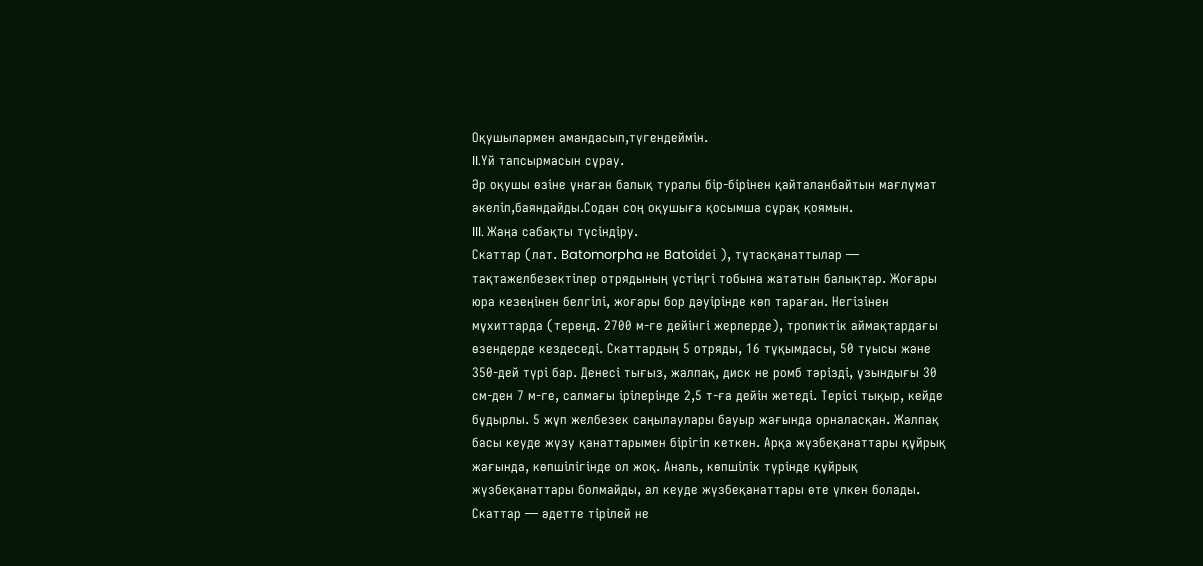Оқушылармен амандасып,түгендеймін.
II.Үй тапсырмасын сұрау.
Әр оқушы өзіне ұнаған балық туралы бір-бірінен қайталанбайтын мағлұмат әкеліп,баяндайды.Содан соң оқушыға қосымша сұрақ қоямын.
III. Жаңа сабақты түсіндіру.
Скаттар (лат. Batomorpha не Batoіdeі ), тұтасқанаттылар — тақтажелбезектілер отрядының үстіңгі тобына жататын балықтар. Жоғары юра кезеңінен белгілі, жоғары бор дәуірінде көп тараған. Негізінен мұхиттарда (тереңд. 2700 м-ге дейінгі жерлерде), тропиктік аймақтардағы өзендерде кездеседі. Скаттардың 5 отряды, 16 тұқымдасы, 50 туысы және 350-дей түрі бар. Денесі тығыз, жалпақ, диск не ромб тәрізді, ұзындығы 30 см-ден 7 м-ге, салмағы ірілерінде 2,5 т-ға дейін жетеді. Терісі тықыр, кейде бұдырлы. 5 жұп желбезек саңылаулары бауыр жағында орналасқан. Жалпақ басы кеуде жүзу қанаттарымен бірігіп кеткен. Арқа жүзбеқанаттары құйрық жағында, көпшілігінде ол жоқ. Аналь, көпшілік түрінде құйрық жүзбеқанаттары болмайды, ал кеуде жүзбеқанаттары өте үлкен болады.
Скаттар — әдетте тірілей не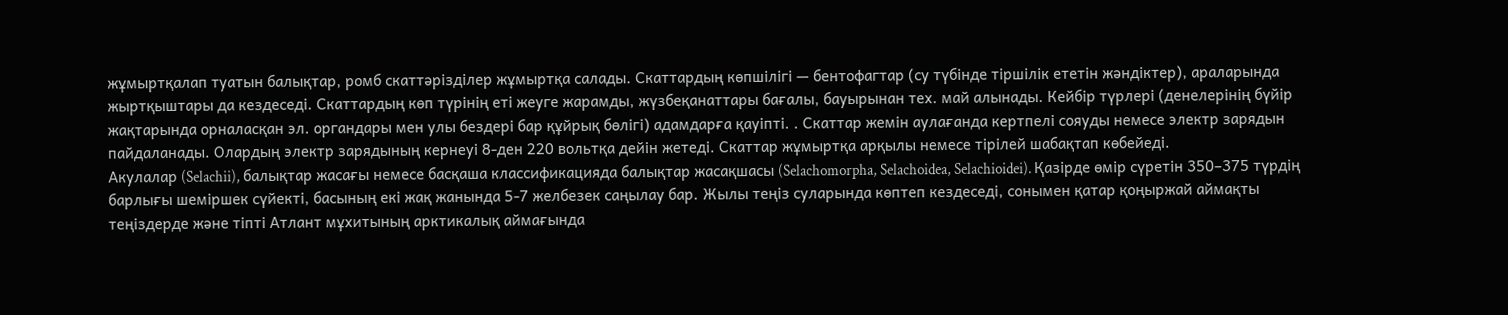жұмыртқалап туатын балықтар, ромб скаттәрізділер жұмыртқа салады. Скаттардың көпшілігі — бентофагтар (су түбінде тіршілік ететін жәндіктер), араларында жыртқыштары да кездеседі. Скаттардың көп түрінің еті жеуге жарамды, жүзбеқанаттары бағалы, бауырынан тех. май алынады. Кейбір түрлері (денелерінің бүйір жақтарында орналасқан эл. органдары мен улы бездері бар құйрық бөлігі) адамдарға қауіпті. . Скаттар жемін аулағанда кертпелі сояуды немесе электр зарядын пайдаланады. Олардың электр зарядының кернеуі 8-ден 220 вольтқа дейін жетеді. Скаттар жұмыртқа арқылы немесе тірілей шабақтап көбейеді.
Акулалар (Selachii), балықтар жасағы немесе басқаша классификацияда балықтар жасақшасы (Selachomorpha, Selachoidea, Selachioidei). Қазірде өмір сүретін 350–375 түрдің барлығы шеміршек сүйекті, басының екі жақ жанында 5-7 желбезек саңылау бар. Жылы теңіз суларында көптеп кездеседі, сонымен қатар қоңыржай аймақты теңіздерде және тіпті Атлант мұхитының арктикалық аймағында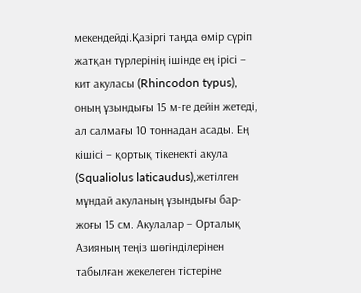мекендейді.Қазіргі таңда өмір сүріп жатқан түрлерінің ішінде ең ірісі – кит акуласы (Rhincodon typus), оның ұзындығы 15 м-ге дейін жетеді, ал салмағы 10 тоннадан асады. Ең кішісі – қортық тікенекті акула (Squaliolus laticaudus),жетілген мұндай акуланың ұзындығы бар-жоғы 15 см. Акулалар – Орталық Азияның теңіз шөгінділерінен табылған жекелеген тістеріне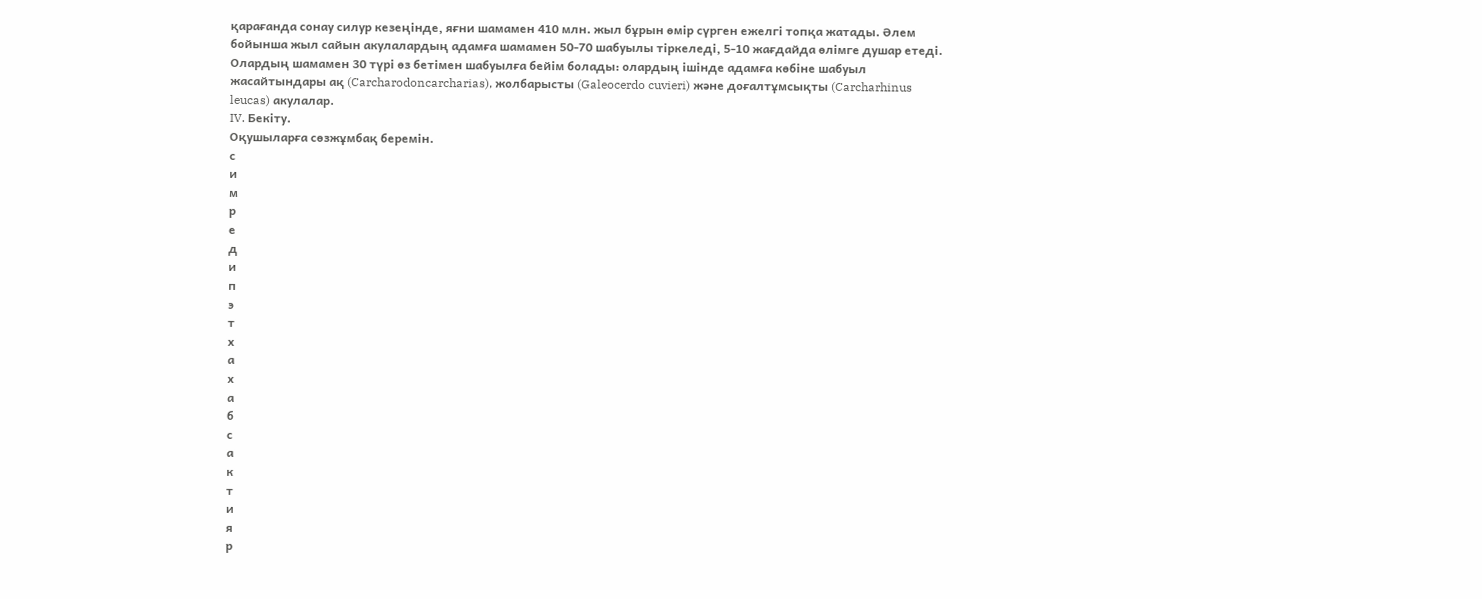қарағанда сонау силур кезеңінде, яғни шамамен 410 млн. жыл бұрын өмір сүрген ежелгі топқа жатады. Әлем бойынша жыл сайын акулалардың адамға шамамен 50-70 шабуылы тіркеледі, 5-10 жағдайда өлімге душар етеді. Олардың шамамен 30 түрі өз бетімен шабуылға бейім болады: олардың ішінде адамға көбіне шабуыл жасайтындары ақ (Carcharodoncarcharias), жолбарысты (Galeocerdo cuvieri) және доғалтұмсықты (Carcharhinus leucas) акулалар.
IV. Бекіту.
Оқушыларға сөзжұмбақ беремін.
с
и
м
р
е
д
и
п
э
т
х
а
х
а
б
с
а
к
т
и
я
р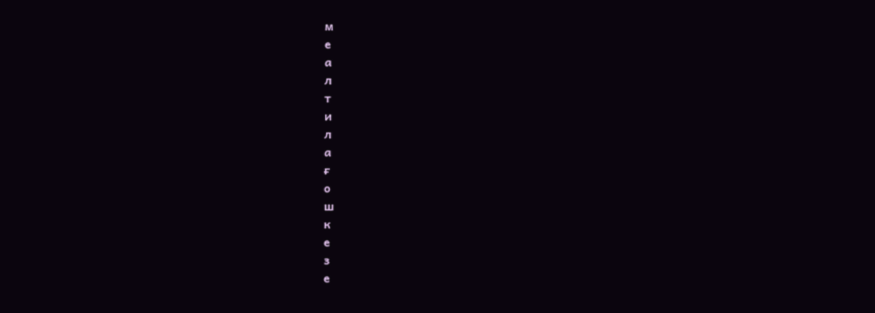м
е
а
л
т
и
л
а
ғ
о
ш
к
е
з
е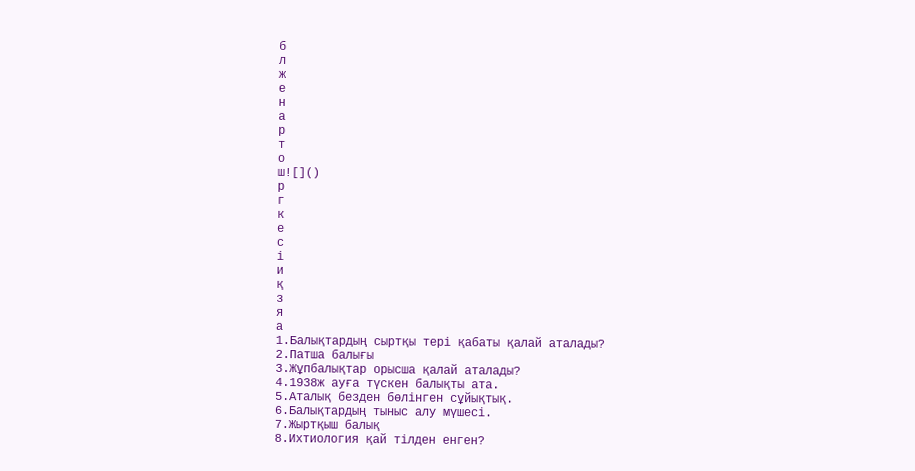б
л
ж
е
н
а
р
т
о
ш![]()
р
г
к
е
с
і
и
қ
з
я
а
1.Балықтардың сыртқы тері қабаты қалай аталады?
2.Патша балығы
3.Жұпбалықтар орысша қалай аталады?
4.1938ж ауға түскен балықты ата.
5.Аталық безден бөлінген сұйықтық.
6.Балықтардың тыныс алу мүшесі.
7.Жыртқыш балық
8.Ихтиология қай тілден енген?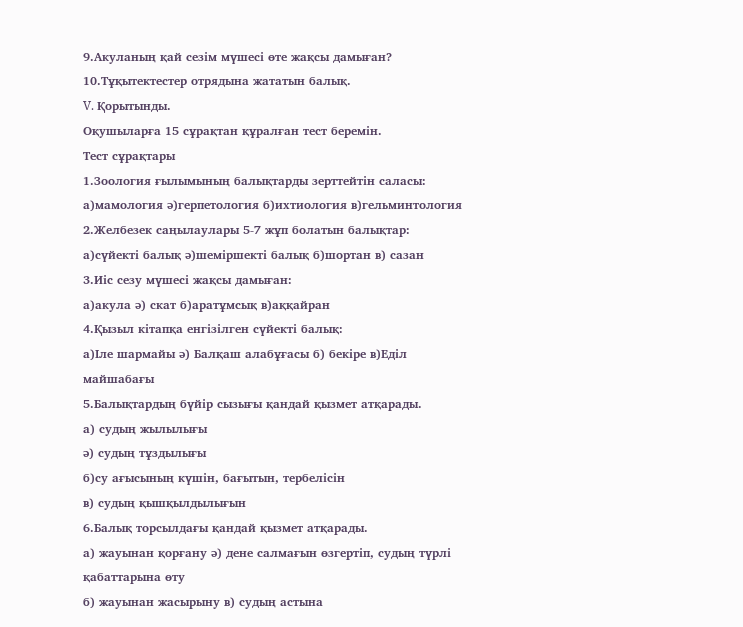9.Акуланың қай сезім мүшесі өте жақсы дамыған?
10.Тұқытектестер отрядына жататын балық.
V. Қорытынды.
Оқушыларға 15 сұрақтан құралған тест беремін.
Тест сұрақтары
1.Зоология ғылымының балықтарды зерттейтін саласы:
а)мамология ә)герпетология б)ихтиология в)гельминтология
2.Желбезек саңылаулары 5-7 жұп болатын балықтар:
а)сүйекті балық ә)шеміршекті балық б)шортан в) сазан
3.Иіс сезу мүшесі жақсы дамыған:
а)акула ә) скат б)аратұмсық в)аққайран
4.Қызыл кітапқа енгізілген сүйекті балық:
а)Іле шармайы ә) Балқаш алабұғасы б) бекіре в)Еділ майшабағы
5.Балықтардың бүйір сызығы қандай қызмет атқарады.
а) судың жылылығы
ә) судың тұздылығы
б)су ағысының күшін, бағытын, тербелісін
в) судың қышқылдылығын
6.Балық торсылдағы қандай қызмет атқарады.
а) жауынан қорғану ә) дене салмағын өзгертіп, судың түрлі қабаттарына өту
б) жауынан жасырыну в) судың астына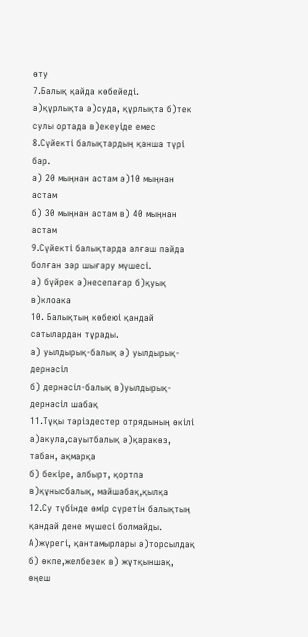өту
7.Балық қайда көбейеді.
а)құрлықта ә)суда, құрлықта б)тек сулы ортада в)екеуіде емес
8.Сүйекті балықтардың қанша түрі бар.
а) 20 мыңнан астам ә)10 мыңнан астам
б) 30 мыңнан астам в) 40 мыңнан астам
9.Сүйекті балықтарда алғаш пайда болған зәр шығару мүшесі.
а) бүйрек ә)несепағар б)қуық в)клоака
10. Балықтың көбеюі қандай сатылардан тұрады.
а) уылдырық-балық ә) уылдырық-дернәсіл
б) дернәсіл-балық в)уылдырық-дернәсіл шабақ
11.Тұқы тәріздестер отрядының өкілі
а)акула,сауытбалық ә)қаракөз, табан, ақмарқа
б) бекіре, албырт, қортпа в)құнысбалық, майшабақ,қылқа
12.Су түбінде өмір сүретін балықтың қандай дене мүшесі болмайды.
А)жүрегі, қантамырлары ә)торсылдақ
б) өкпе,желбезек в) жұтқыншақ, өңеш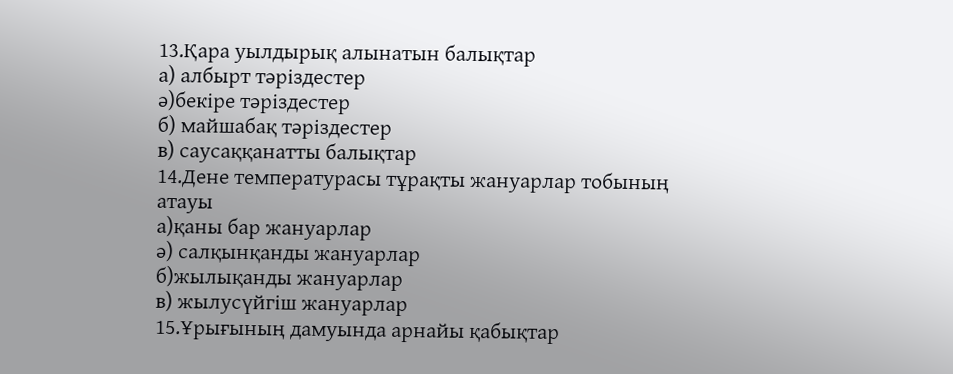13.Қара уылдырық алынатын балықтар
а) албырт тәріздестер
ә)бекіре тәріздестер
б) майшабақ тәріздестер
в) саусаққанатты балықтар
14.Дене температурасы тұрақты жануарлар тобының атауы
а)қаны бар жануарлар
ә) салқынқанды жануарлар
б)жылықанды жануарлар
в) жылусүйгіш жануарлар
15.Ұрығының дамуында арнайы қабықтар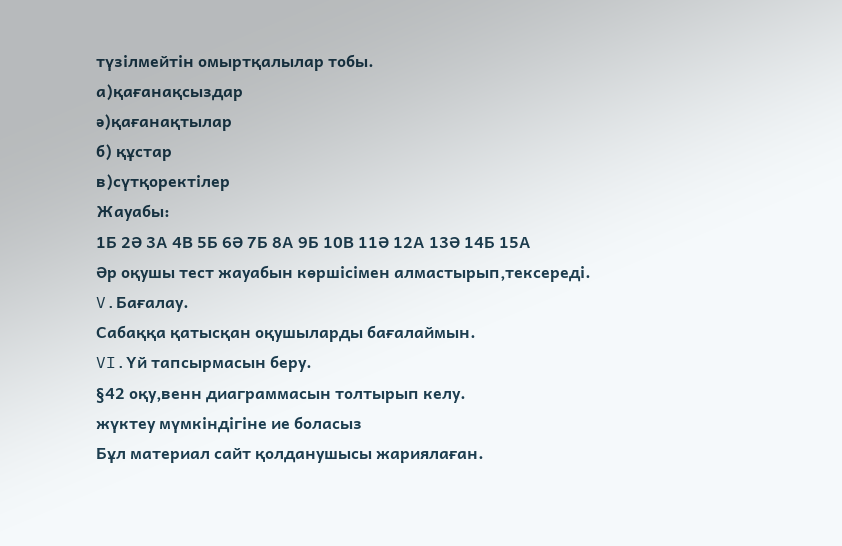түзілмейтін омыртқалылар тобы.
а)қағанақсыздар
ә)қағанақтылар
б) құстар
в)сүтқоректілер
Жауабы:
1Б 2Ә 3А 4В 5Б 6Ә 7Б 8А 9Б 10В 11Ә 12А 13Ә 14Б 15А
Әр оқушы тест жауабын көршісімен алмастырып,тексереді.
V.Бағалау.
Сабаққа қатысқан оқушыларды бағалаймын.
VI.Үй тапсырмасын беру.
§42 оқу,венн диаграммасын толтырып келу.
жүктеу мүмкіндігіне ие боласыз
Бұл материал сайт қолданушысы жариялаған.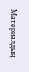Материалдың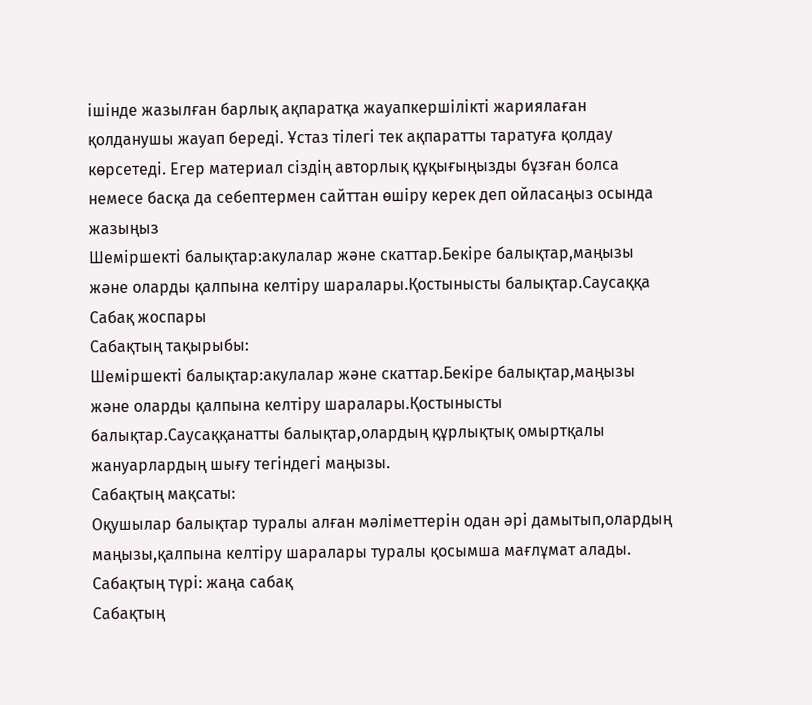ішінде жазылған барлық ақпаратқа жауапкершілікті жариялаған қолданушы жауап береді. Ұстаз тілегі тек ақпаратты таратуға қолдау көрсетеді. Егер материал сіздің авторлық құқығыңызды бұзған болса немесе басқа да себептермен сайттан өшіру керек деп ойласаңыз осында жазыңыз
Шеміршекті балықтар:акулалар және скаттар.Бекіре балықтар,маңызы және оларды қалпына келтіру шаралары.Қостынысты балықтар.Саусаққа
Сабақ жоспары
Сабақтың тақырыбы:
Шеміршекті балықтар:акулалар және скаттар.Бекіре балықтар,маңызы және оларды қалпына келтіру шаралары.Қостынысты балықтар.Саусаққанатты балықтар,олардың құрлықтық омыртқалы жануарлардың шығу тегіндегі маңызы.
Сабақтың мақсаты:
Оқушылар балықтар туралы алған мәліметтерін одан әрі дамытып,олардың маңызы,қалпына келтіру шаралары туралы қосымша мағлұмат алады.
Сабақтың түрі: жаңа сабақ
Сабақтың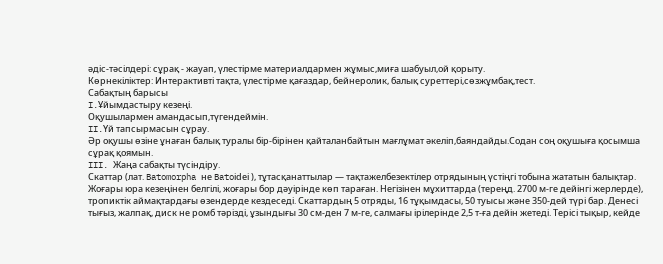әдіс-тәсілдері: сұрақ - жауап, үлестірме материалдармен жұмыс,миға шабуыл,ой қорыту.
Көрнекіліктер: Интерактивті тақта, үлестірме қағаздар, бейнеролик, балық суреттері,сөзжұмбақ,тест.
Сабақтың барысы
I.Ұйымдастыру кезеңі.
Оқушылармен амандасып,түгендеймін.
II.Үй тапсырмасын сұрау.
Әр оқушы өзіне ұнаған балық туралы бір-бірінен қайталанбайтын мағлұмат әкеліп,баяндайды.Содан соң оқушыға қосымша сұрақ қоямын.
III. Жаңа сабақты түсіндіру.
Скаттар (лат. Batomorpha не Batoіdeі ), тұтасқанаттылар — тақтажелбезектілер отрядының үстіңгі тобына жататын балықтар. Жоғары юра кезеңінен белгілі, жоғары бор дәуірінде көп тараған. Негізінен мұхиттарда (тереңд. 2700 м-ге дейінгі жерлерде), тропиктік аймақтардағы өзендерде кездеседі. Скаттардың 5 отряды, 16 тұқымдасы, 50 туысы және 350-дей түрі бар. Денесі тығыз, жалпақ, диск не ромб тәрізді, ұзындығы 30 см-ден 7 м-ге, салмағы ірілерінде 2,5 т-ға дейін жетеді. Терісі тықыр, кейде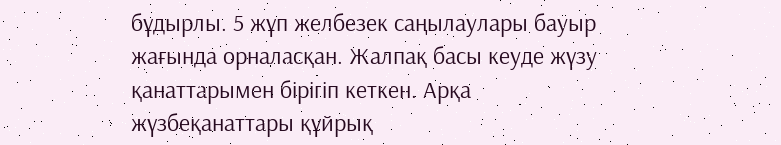бұдырлы. 5 жұп желбезек саңылаулары бауыр жағында орналасқан. Жалпақ басы кеуде жүзу қанаттарымен бірігіп кеткен. Арқа жүзбеқанаттары құйрық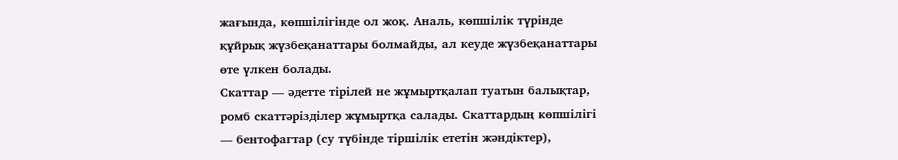жағында, көпшілігінде ол жоқ. Аналь, көпшілік түрінде құйрық жүзбеқанаттары болмайды, ал кеуде жүзбеқанаттары өте үлкен болады.
Скаттар — әдетте тірілей не жұмыртқалап туатын балықтар, ромб скаттәрізділер жұмыртқа салады. Скаттардың көпшілігі — бентофагтар (су түбінде тіршілік ететін жәндіктер),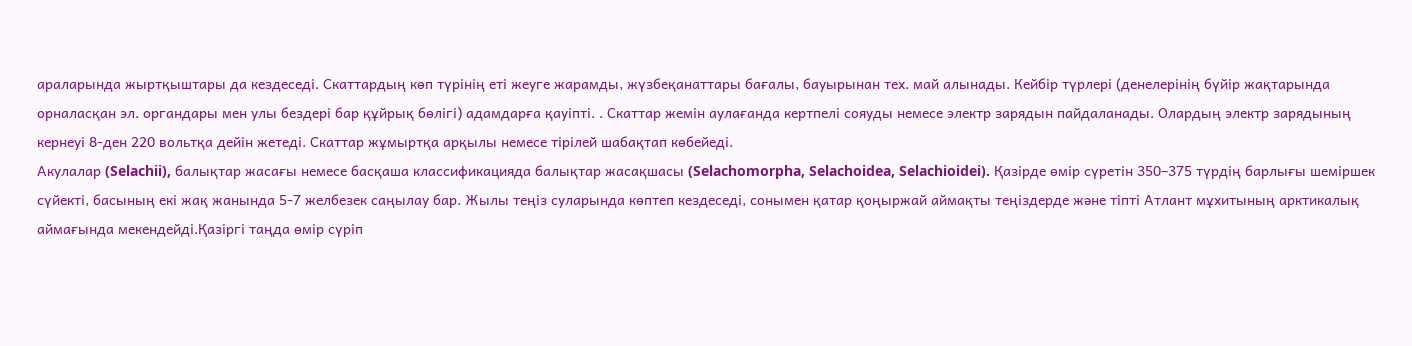араларында жыртқыштары да кездеседі. Скаттардың көп түрінің еті жеуге жарамды, жүзбеқанаттары бағалы, бауырынан тех. май алынады. Кейбір түрлері (денелерінің бүйір жақтарында орналасқан эл. органдары мен улы бездері бар құйрық бөлігі) адамдарға қауіпті. . Скаттар жемін аулағанда кертпелі сояуды немесе электр зарядын пайдаланады. Олардың электр зарядының кернеуі 8-ден 220 вольтқа дейін жетеді. Скаттар жұмыртқа арқылы немесе тірілей шабақтап көбейеді.
Акулалар (Selachii), балықтар жасағы немесе басқаша классификацияда балықтар жасақшасы (Selachomorpha, Selachoidea, Selachioidei). Қазірде өмір сүретін 350–375 түрдің барлығы шеміршек сүйекті, басының екі жақ жанында 5-7 желбезек саңылау бар. Жылы теңіз суларында көптеп кездеседі, сонымен қатар қоңыржай аймақты теңіздерде және тіпті Атлант мұхитының арктикалық аймағында мекендейді.Қазіргі таңда өмір сүріп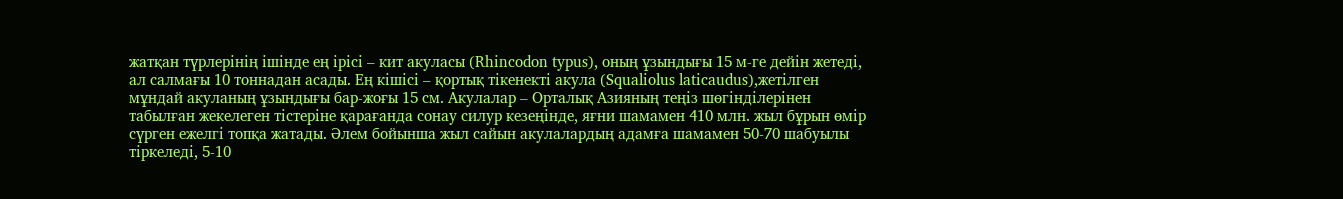жатқан түрлерінің ішінде ең ірісі – кит акуласы (Rhincodon typus), оның ұзындығы 15 м-ге дейін жетеді, ал салмағы 10 тоннадан асады. Ең кішісі – қортық тікенекті акула (Squaliolus laticaudus),жетілген мұндай акуланың ұзындығы бар-жоғы 15 см. Акулалар – Орталық Азияның теңіз шөгінділерінен табылған жекелеген тістеріне қарағанда сонау силур кезеңінде, яғни шамамен 410 млн. жыл бұрын өмір сүрген ежелгі топқа жатады. Әлем бойынша жыл сайын акулалардың адамға шамамен 50-70 шабуылы тіркеледі, 5-10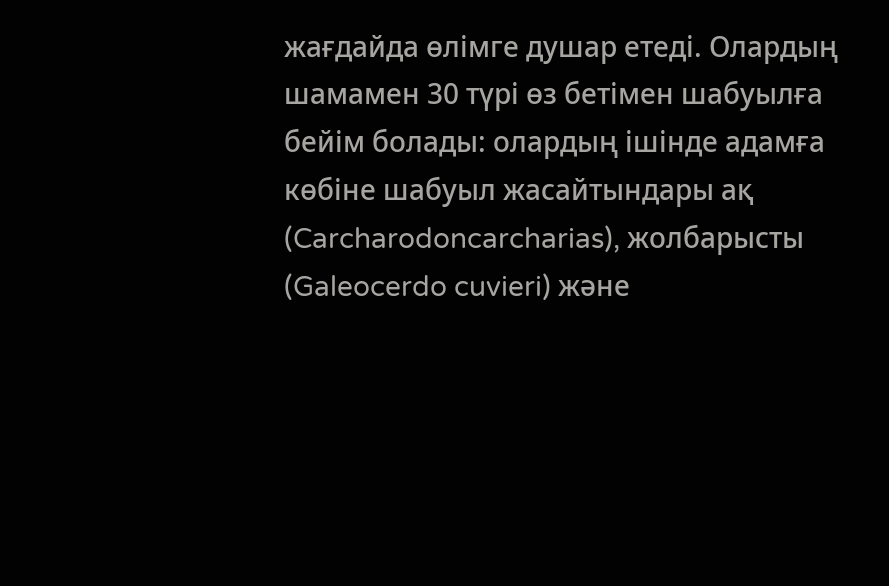жағдайда өлімге душар етеді. Олардың шамамен 30 түрі өз бетімен шабуылға бейім болады: олардың ішінде адамға көбіне шабуыл жасайтындары ақ (Carcharodoncarcharias), жолбарысты (Galeocerdo cuvieri) және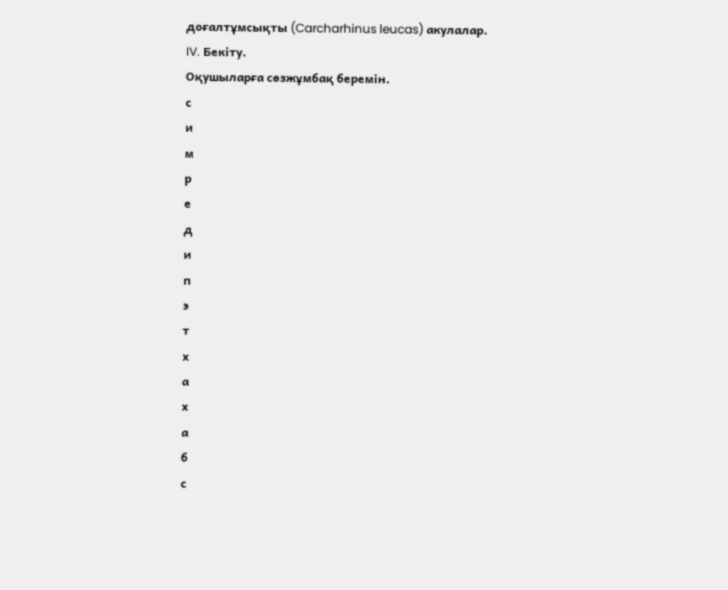доғалтұмсықты (Carcharhinus leucas) акулалар.
IV. Бекіту.
Оқушыларға сөзжұмбақ беремін.
с
и
м
р
е
д
и
п
э
т
х
а
х
а
б
с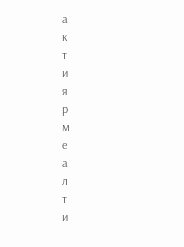а
к
т
и
я
р
м
е
а
л
т
и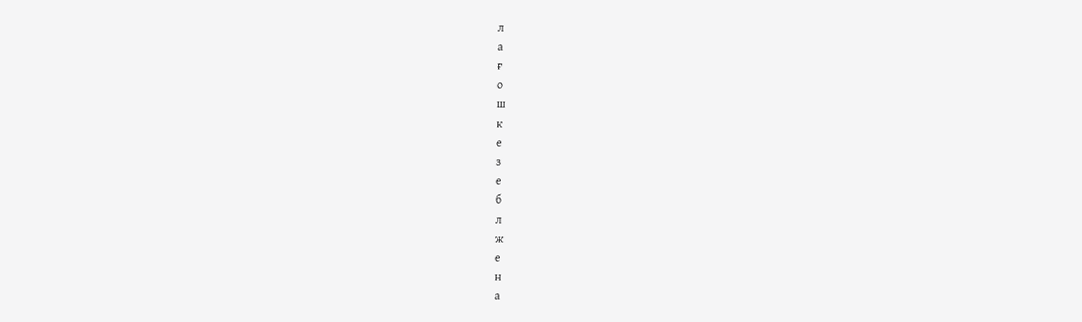л
а
ғ
о
ш
к
е
з
е
б
л
ж
е
н
а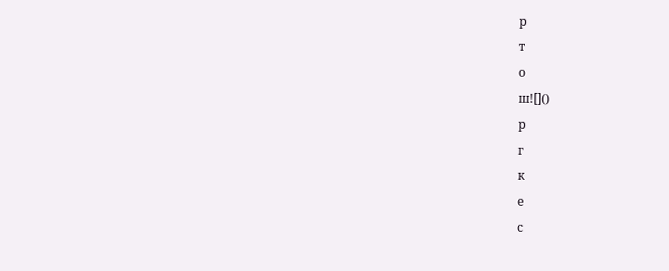р
т
о
ш![]()
р
г
к
е
с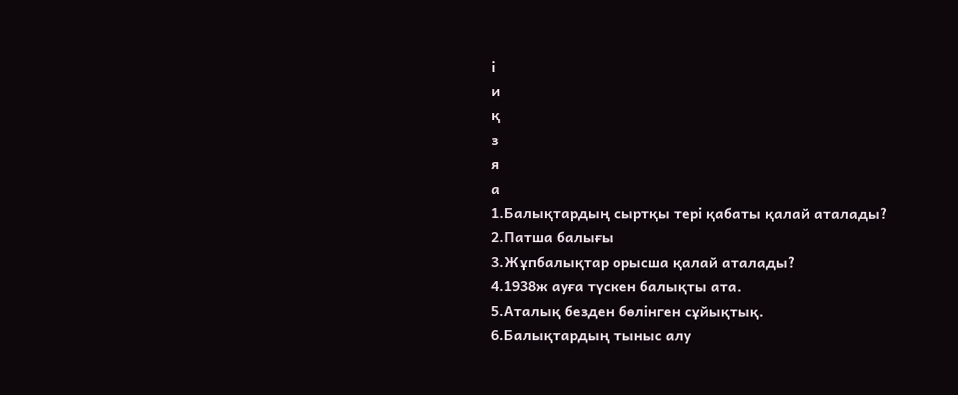і
и
қ
з
я
а
1.Балықтардың сыртқы тері қабаты қалай аталады?
2.Патша балығы
3.Жұпбалықтар орысша қалай аталады?
4.1938ж ауға түскен балықты ата.
5.Аталық безден бөлінген сұйықтық.
6.Балықтардың тыныс алу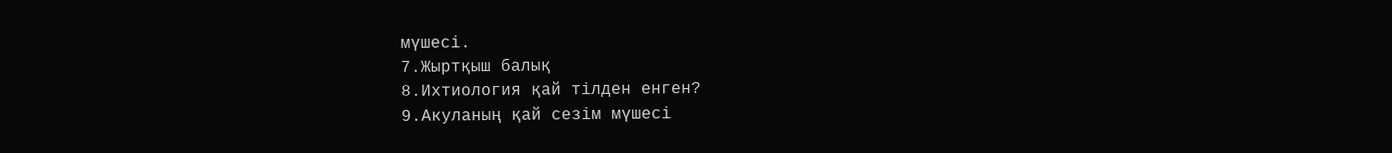мүшесі.
7.Жыртқыш балық
8.Ихтиология қай тілден енген?
9.Акуланың қай сезім мүшесі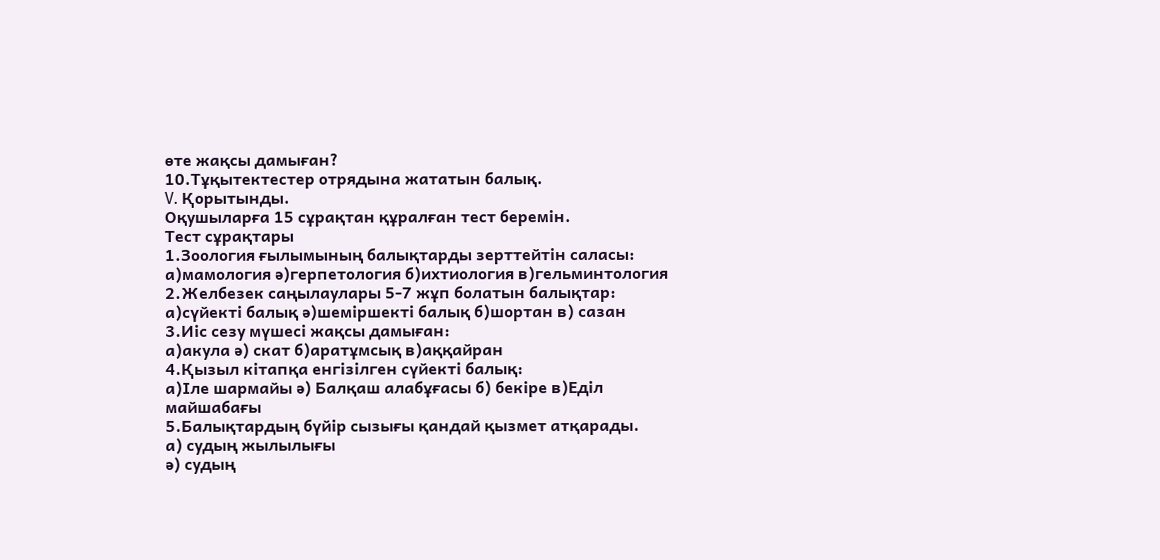өте жақсы дамыған?
10.Тұқытектестер отрядына жататын балық.
V. Қорытынды.
Оқушыларға 15 сұрақтан құралған тест беремін.
Тест сұрақтары
1.Зоология ғылымының балықтарды зерттейтін саласы:
а)мамология ә)герпетология б)ихтиология в)гельминтология
2.Желбезек саңылаулары 5-7 жұп болатын балықтар:
а)сүйекті балық ә)шеміршекті балық б)шортан в) сазан
3.Иіс сезу мүшесі жақсы дамыған:
а)акула ә) скат б)аратұмсық в)аққайран
4.Қызыл кітапқа енгізілген сүйекті балық:
а)Іле шармайы ә) Балқаш алабұғасы б) бекіре в)Еділ майшабағы
5.Балықтардың бүйір сызығы қандай қызмет атқарады.
а) судың жылылығы
ә) судың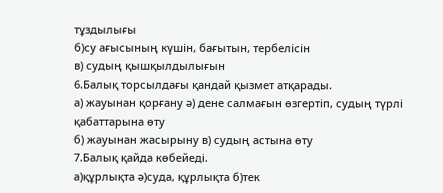тұздылығы
б)су ағысының күшін, бағытын, тербелісін
в) судың қышқылдылығын
6.Балық торсылдағы қандай қызмет атқарады.
а) жауынан қорғану ә) дене салмағын өзгертіп, судың түрлі қабаттарына өту
б) жауынан жасырыну в) судың астына өту
7.Балық қайда көбейеді.
а)құрлықта ә)суда, құрлықта б)тек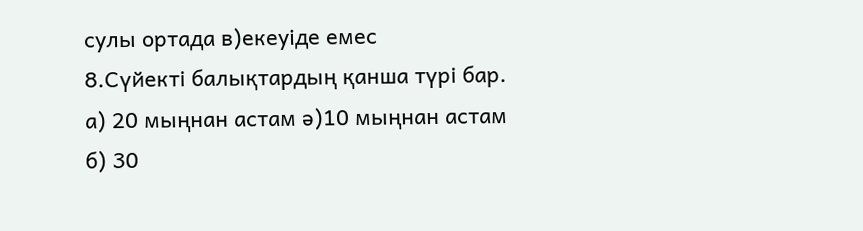сулы ортада в)екеуіде емес
8.Сүйекті балықтардың қанша түрі бар.
а) 20 мыңнан астам ә)10 мыңнан астам
б) 30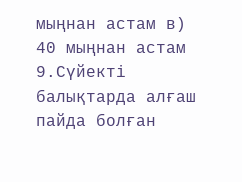мыңнан астам в) 40 мыңнан астам
9.Сүйекті балықтарда алғаш пайда болған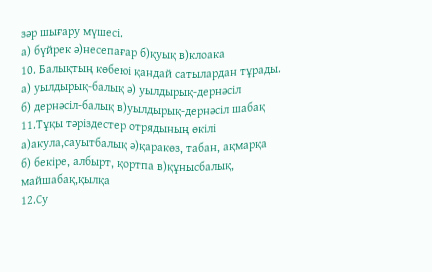зәр шығару мүшесі.
а) бүйрек ә)несепағар б)қуық в)клоака
10. Балықтың көбеюі қандай сатылардан тұрады.
а) уылдырық-балық ә) уылдырық-дернәсіл
б) дернәсіл-балық в)уылдырық-дернәсіл шабақ
11.Тұқы тәріздестер отрядының өкілі
а)акула,сауытбалық ә)қаракөз, табан, ақмарқа
б) бекіре, албырт, қортпа в)құнысбалық, майшабақ,қылқа
12.Су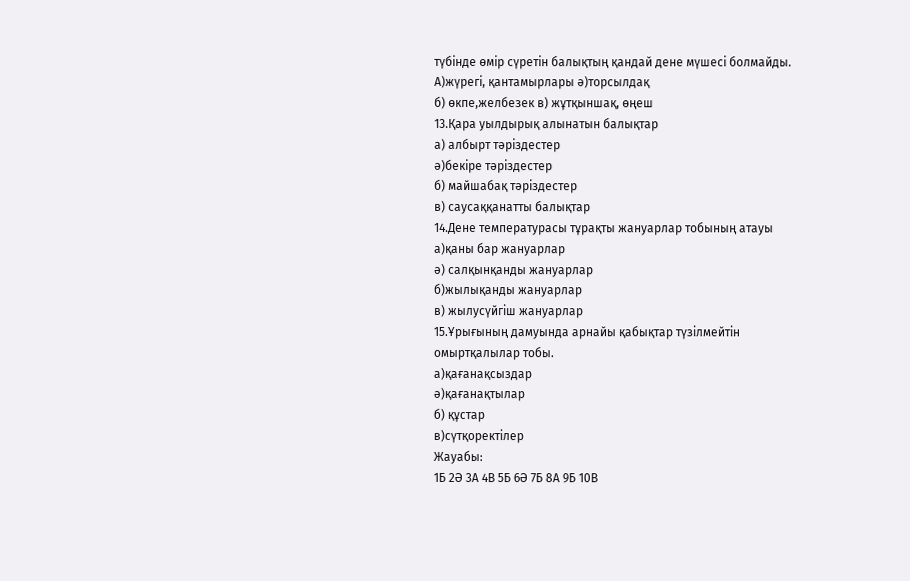түбінде өмір сүретін балықтың қандай дене мүшесі болмайды.
А)жүрегі, қантамырлары ә)торсылдақ
б) өкпе,желбезек в) жұтқыншақ, өңеш
13.Қара уылдырық алынатын балықтар
а) албырт тәріздестер
ә)бекіре тәріздестер
б) майшабақ тәріздестер
в) саусаққанатты балықтар
14.Дене температурасы тұрақты жануарлар тобының атауы
а)қаны бар жануарлар
ә) салқынқанды жануарлар
б)жылықанды жануарлар
в) жылусүйгіш жануарлар
15.Ұрығының дамуында арнайы қабықтар түзілмейтін омыртқалылар тобы.
а)қағанақсыздар
ә)қағанақтылар
б) құстар
в)сүтқоректілер
Жауабы:
1Б 2Ә 3А 4В 5Б 6Ә 7Б 8А 9Б 10В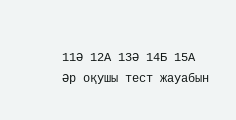11Ә 12А 13Ә 14Б 15А
Әр оқушы тест жауабын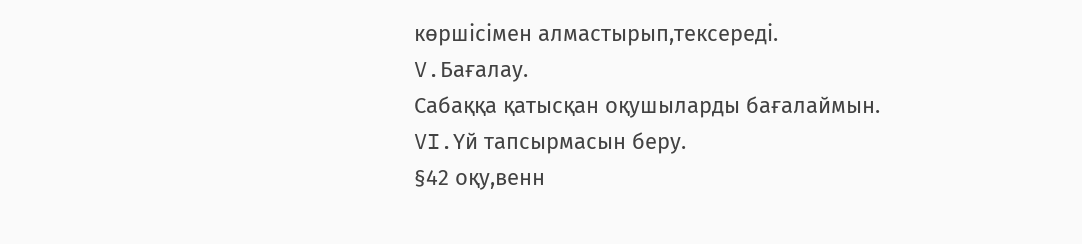көршісімен алмастырып,тексереді.
V.Бағалау.
Сабаққа қатысқан оқушыларды бағалаймын.
VI.Үй тапсырмасын беру.
§42 оқу,венн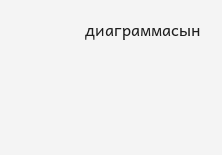диаграммасын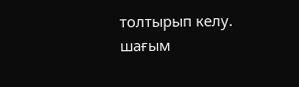толтырып келу.
шағым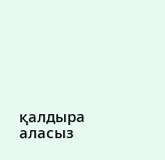қалдыра аласыз